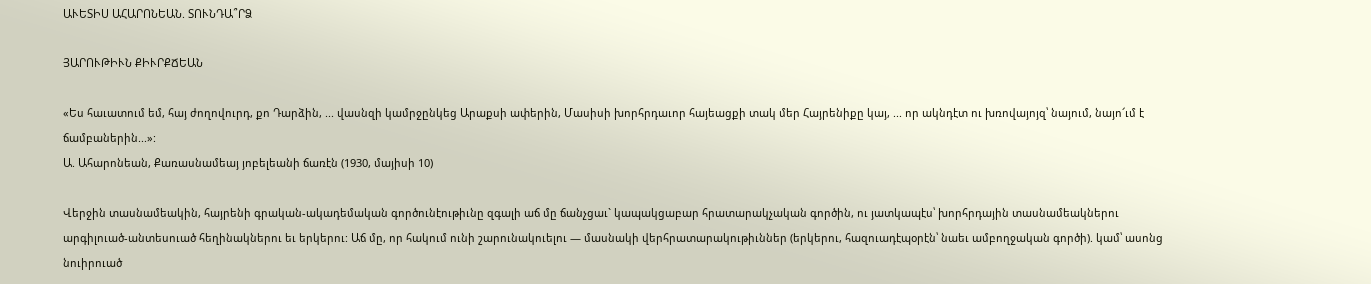ԱՒԵՏԻՍ ԱՀԱՐՈՆԵԱՆ. ՏՈՒՆԴԱ՞ՐՁ

ՅԱՐՈՒԹԻՒՆ ՔԻՒՐՔՃԵԱՆ

«Ես հաւատում եմ, հայ ժողովուրդ, քո Դարձին, ... վասնզի կամրջընկեց Արաքսի ափերին, Մասիսի խորհրդաւոր հայեացքի տակ մեր Հայրենիքը կայ, ... որ ակնդէտ ու խռովայոյզ՝ նայում, նայո՜ւմ է ճամբաներին...»:
Ա. Ահարոնեան, Քառասնամեայ յոբելեանի ճառէն (1930, մայիսի 10)

Վերջին տասնամեակին, հայրենի գրական-ակադեմական գործունէութիւնը զգալի աճ մը ճանչցաւ` կապակցաբար հրատարակչական գործին, ու յատկապէս՝ խորհրդային տասնամեակներու արգիլուած-անտեսուած հեղինակներու եւ երկերու: Աճ մը, որ հակում ունի շարունակուելու — մասնակի վերհրատարակութիւններ (երկերու, հազուադէպօրէն՝ նաեւ ամբողջական գործի). կամ՝ ասոնց նուիրուած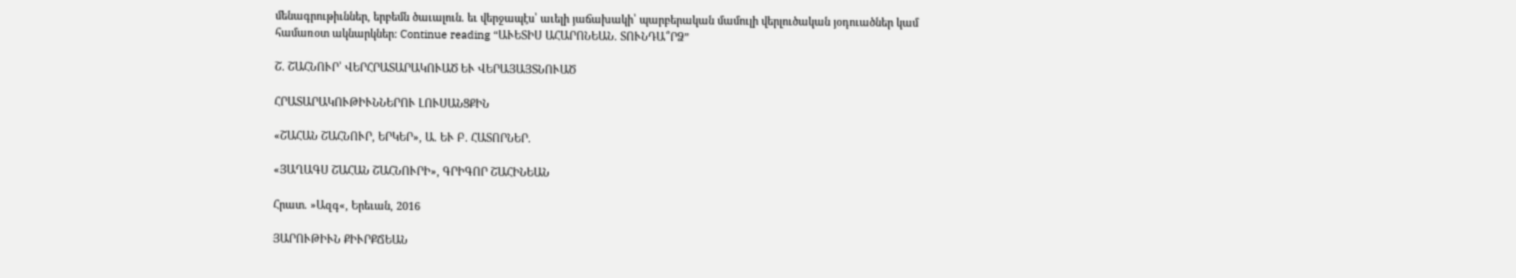մենագրութիւններ, երբեմն ծաւալուն. եւ վերջապէս՝ աւելի յաճախակի՝ պարբերական մամուլի վերլուծական յօդուածներ կամ համառօտ ակնարկներ: Continue reading “ԱՒԵՏԻՍ ԱՀԱՐՈՆԵԱՆ. ՏՈՒՆԴԱ՞ՐՁ”

Շ. ՇԱՀՆՈՒՐ՝ ՎԵՐՀՐԱՏԱՐԱԿՈՒԱԾ ԵՒ ՎԵՐԱՅԱՅՏՆՈՒԱԾ

ՀՐԱՏԱՐԱԿՈՒԹԻՒՆՆԵՐՈՒ ԼՈՒՍԱՆՑՔԻՆ

«ՇԱՀԱՆ ՇԱՀՆՈՒՐ, ԵՐԿԵՐ», Ա. ԵՒ Բ. ՀԱՏՈՐՆԵՐ.

«ՅԱՂԱԳՍ ՇԱՀԱՆ ՇԱՀՆՈՒՐԻ», ԳՐԻԳՈՐ ՇԱՀԻՆԵԱՆ

Հրատ. »Ազգ«, Երեւան, 2016

ՅԱՐՈՒԹԻՒՆ ՔԻՒՐՔՃԵԱՆ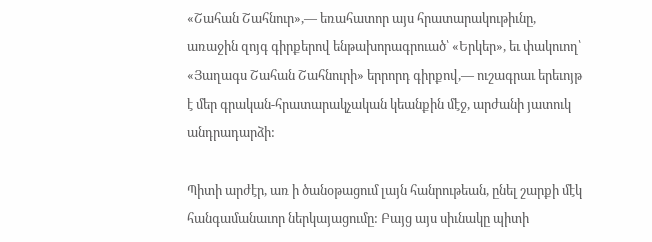«Շահան Շահնուր»,— եռահատոր այս հրատարակութիւնը, առաջին զոյգ գիրքերով ենթախորագրուած՝ «Երկեր», եւ փակուող՝ «Յաղագս Շահան Շահնուրի» երրորդ գիրքով,— ուշագրաւ երեւոյթ է մեր գրական-հրատարակչական կեանքին մէջ, արժանի յատուկ անդրադարձի:

Պիտի արժէր, առ ի ծանօթացում լայն հանրութեան, ընել շարքի մէկ հանգամանաւոր ներկայացումը: Բայց այս սիւնակը պիտի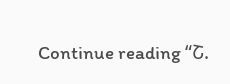Continue reading “Շ.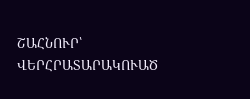ՇԱՀՆՈՒՐ՝ ՎԵՐՀՐԱՏԱՐԱԿՈՒԱԾ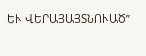ԵՒ ՎԵՐԱՅԱՅՏՆՈՒԱԾ”